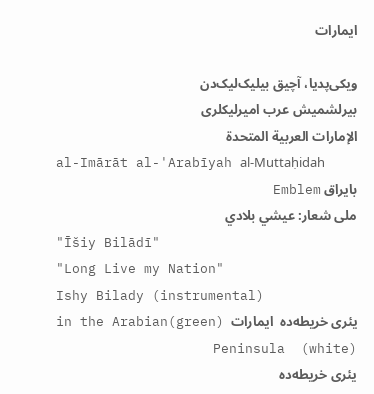ایمارات

ویکی‌پدیا، آچیق بیلیک‌لیک‌دن
بیرلشمیش عرب امیرلیکلری
الإمارات العربية المتحدة
al-Imārāt al-'Arabīyah al-Muttaḥidah
بایراق Emblem
ملی شعار: عيشي بلادي
"Īšiy Bilādī"
"Long Live my Nation"
Ishy Bilady (instrumental)
یئری خریطه‌ده  ایمارات  (green)in the Arabian Peninsula  (white)
یئری خریطه‌ده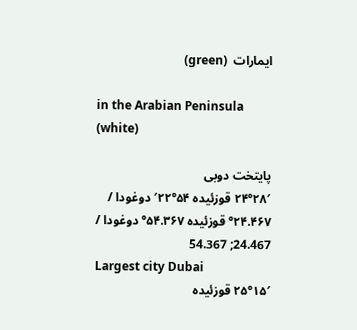ایمارات  (green)

in the Arabian Peninsula  (white)

پایتخت دوبی
۲۴°۲۸′ قوزئیده ۵۴°۲۲′ دوغودا / ۲۴.۴۶۷° قوزئیده ۵۴.۳۶۷° دوغودا / 24.467; 54.367
Largest city Dubai
۲۵°۱۵′ قوزئیده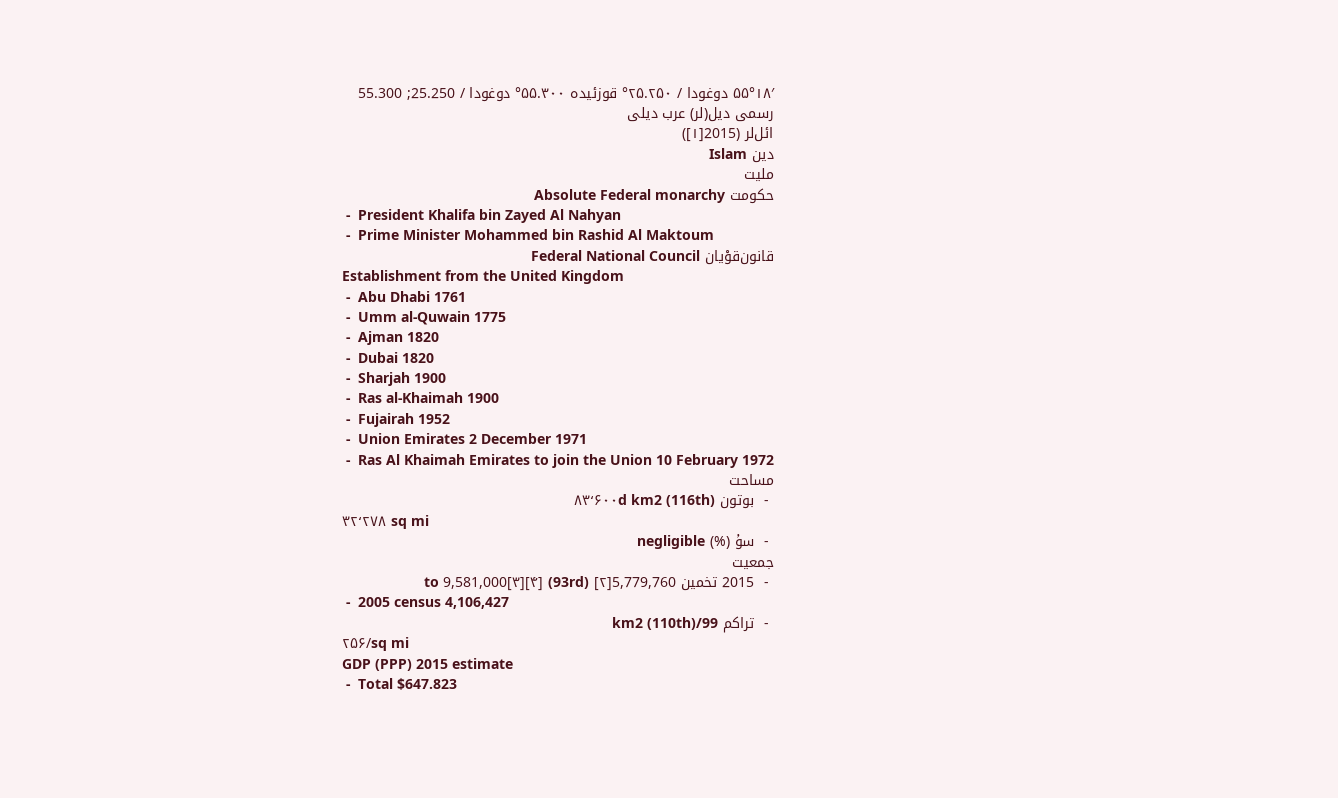۵۵°۱۸′ دوغودا / ۲۵.۲۵۰° قوزئیده ۵۵.۳۰۰° دوغودا / 25.250; 55.300
رسمی دیل‌(لر) عرب دیلی
ائل‌لر (2015[۱])
دین Islam
ملیت
حکومت Absolute Federal monarchy
 -  President Khalifa bin Zayed Al Nahyan
 -  Prime Minister Mohammed bin Rashid Al Maktoum
قانون‌قوْیان Federal National Council
Establishment from the United Kingdom
 -  Abu Dhabi 1761
 -  Umm al-Quwain 1775
 -  Ajman 1820
 -  Dubai 1820
 -  Sharjah 1900
 -  Ras al-Khaimah 1900
 -  Fujairah 1952
 -  Union Emirates 2 December 1971
 -  Ras Al Khaimah Emirates to join the Union 10 February 1972
مساحت
 -  بوتون ۸۳٬۶۰۰d km2 (116th)
۳۲٬۲۷۸ sq mi
 -  سۇ (%) negligible
جمعیت
 -  2015 تخمین 5,779,760[۲] to 9,581,000[۳][۴] (93rd)
 -  2005 census 4,106,427
 -  تراکم 99/km2 (110th)
۲۵۶/sq mi
GDP (PPP) 2015 estimate
 -  Total $647.823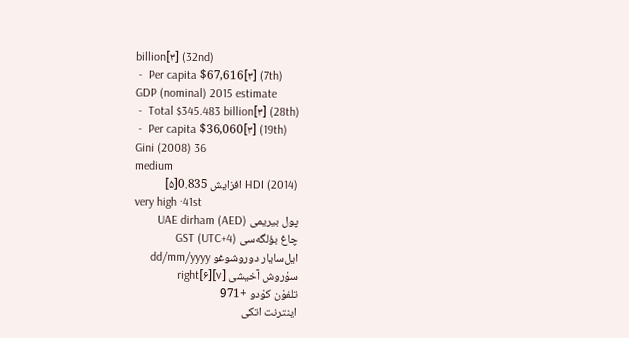billion[۳] (32nd)
 -  Per capita $67,616[۳] (7th)
GDP (nominal) 2015 estimate
 -  Total $345.483 billion[۳] (28th)
 -  Per capita $36,060[۳] (19th)
Gini (2008) 36
medium
HDI (2014) افزایش 0.835[۵]
very high ·41st
پول بیریمی UAE dirham (AED)
چاغ بؤلگه‌سی GST (UTC+4)
ایل‌سایار دوروشوغو dd/mm/yyyy
سۇروش آخیشی right[۶][۷]
تلفوْن کوْدو +971
اینترنت اتکی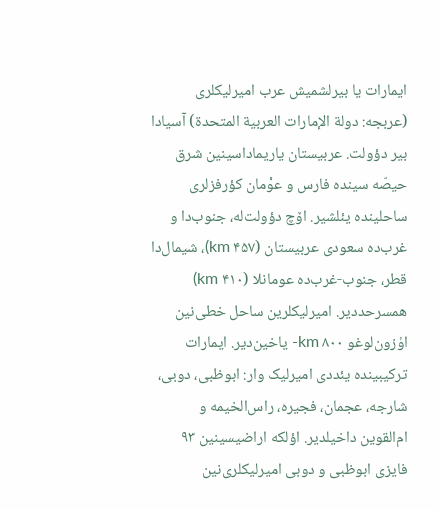ایمارات یا بیرلشمیش عرب امیرلیکلری (عربجه: دولة الإمارات العربية المتحدة) آسیادا بیر دؤولت. عربیستان یاریما‌دا‌سینین شرق حیصّه ‌سینده فارس و عوْمان کؤرفزلری ساحلینده یئلشیر. اۆچ دؤولت‌له، جنوب‌دا و غرب‌ده سعودی عربیستان (۴۵۷ km)، شیمال‌دا قطر، جنوب-غرب‌ده عومانلا (۴۱۰ km) همسرحددیر. امیرلیکلرین ساحل خطی‌نین اۇزون‌لوغو ۸۰۰ km- یاخین‌دیر. ایمارات ترکیبینده یئددی امیرلیک وار: ابوظبی، دوبی، شارجه، عجمان، فجیره، راس‌الخیمه و ام‌القوین داخیلدیر. اؤلکه اراضیسینین ۹۳ فایزی ابوظبی و دوبی امیرلیکلری‌نین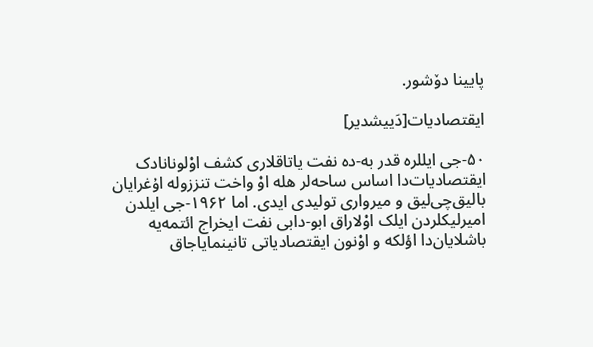پایینا دۆشور.

ایقتصادیات[دَییشدیر]

۵۰-جی ایللره قدر به-ده نفت یاتاقلاری کشف اوْلونانادک ایقتصادیات‌دا اساس ساحه‌لر هله اوْ واخت تنززوله اۇغرایان بالیق‌چی‌لیق و میرواری تولیدی ایدی. اما ۱۹۶۲-جی ایلدن امیرلیکلردن ایلک اوْلا‌راق ابو-دابی نفت ایخراج ائتمه‌یه باشلایان‌دا اؤلکه و اوْنون ایقتصادیاتی تانینمایا‌جاق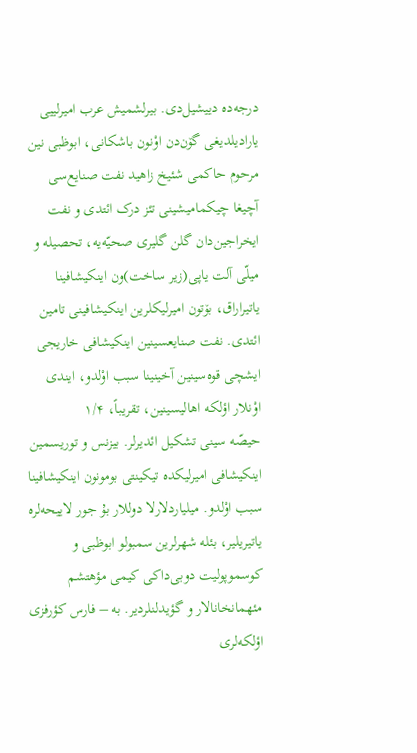درجه‌ده دییشیل‌دی. بیرلشمیش عرب امیرلییی یارادیلدیغی گۆن‌دن اوْنون باشکانی، ابوظبی نین مرحوم حاکمی شئیخ زاهید نفت صنایع‌سی آچیغا چیکمامیشینی تئز درک ائتدی و نفت ایخراجین‌دان گلن گلیری صحیّه‌یه، تحصیله و میلّی آلت یاپی(زیر ساخت)ون اینکیشافینا یاتیرا‌راق، بۆتون امیرلیکلرین اینکیشافینی تامین ائتدی. نفت صنایعسینین اینکیشافی خاریجی ایشچی قوه‌سینین آخینینا سبب اوْلدو، ایندی اوْنلار اؤلکه اها‌لیسینین، تقریباً، ۱/۴ حیصّه ‌سینی تشکیل ائدیرلر. بیزنس و توریسمین اینکیشافی امیرلیکده تیکینتی بومونون اینکیشافینا سبب اوْلدو. میلیاردلارلا دوللار بۇ جور لاییحه‌لره یاتیریلیر، بئله شهرلرین سمبولو ابوظبی و کوسموپولیت دوبی‌داکی کیمی مؤهتشم مئهمانخانالار و گؤیدلنلردیر. به – فارس کؤرفزی اؤلکه‌لری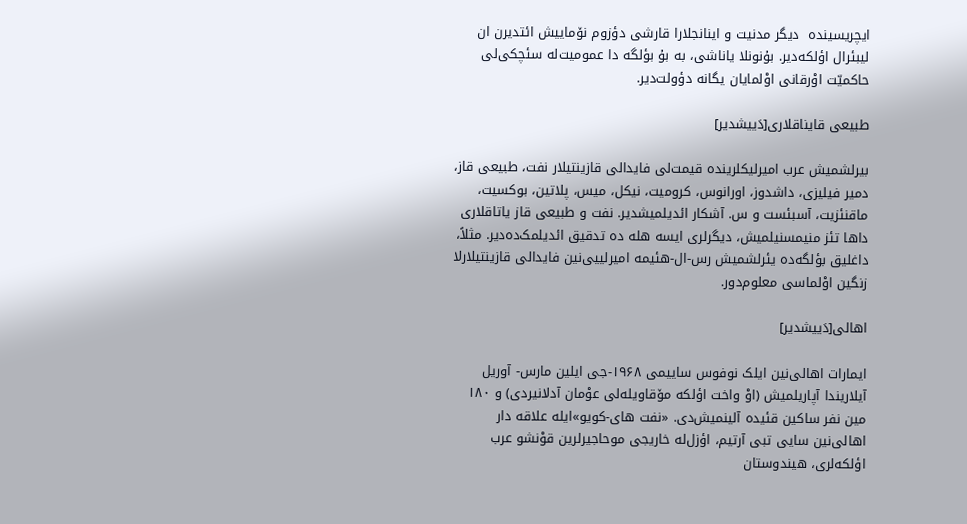ایچریسینده ‌ دیگر مدنیت و اینانجلارا قارشی دؤزوم نۆماییش ائتدیرن ان لیبئرال اؤلکه‌دیر. بۇنونلا یاناشی، به بۇ بؤلگه ‌دا عمومیت‌له سئچکی‌لی حاکمیّت اوْرقانی اوْلمایان یگانه دؤولت‌دیر.

طبیعی قایناقلاری[دَییشدیر]

بیرلشمیش عرب امیرلیکلرینده قیمت‌لی فایدالی قازینتیلار نفت، طبیعی قاز، دمیر فیلیزی، داشدوز، اورانوس، کرومیت، نیکل، میس، پلاتین، بوکسیت، ماقنئزیت، آسبئست و س. آشکار ائدیلمیشدیر. نفت و طبیعی قاز یاتاقلاری داها تئز منیمسنیلمیش، دیگرلری ایسه هله ده تدقیق ائدیلمک‌ده‌دیر. مثلاً، داغلیق بؤلگه‌ده یئرلشمیش رس-ال-هئیمه امیرلییی‌نین فایدالی قازینتیلارلا زنگین اوْلما‌سی معلوم‌دور.

اها‌لی[دَییشدیر]

ایمارات اها‌لی‌نین ایلک نوفوس ساییمی ۱۹۶۸-جی ایلین مارس- آوریل آیلاریندا آپاریلمیش (اوْ واخت اؤلکه مۆقاویله‌لی عوْمان آدلانیردی) و ۱۸۰ مین نفر ساکین قئیده آلینمیش‌دی. «نفت های-کویو»ایله علاقه دار اها‌لی‌نین سایی تبی آرتیم، اؤزل‌له خاریجی موحاجیرلرین قوْنشو عرب اؤلکه‌لری، هیندوستان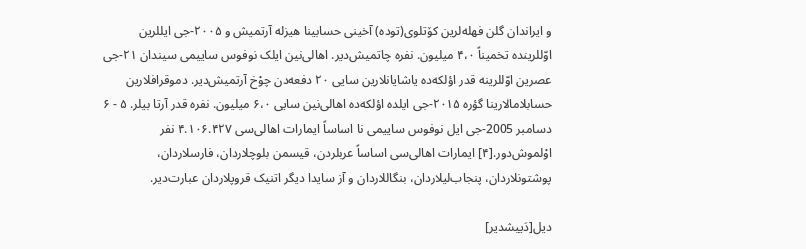و ایراندان گلن فهله‌لرین کۆتلوی(توده) آخینی حسابینا هیز‌له آرتمیش و ۲۰۰۵-جی ایللرین اوّللرینده تخمیناً ۴،۰ میلیون. نفره چاتمیش‌دیر. اها‌لی‌نین ایلک نوفوس ساییمی سیندان ۲۱-جی عصرین اوّللرینه قدر اؤلکه‌ده یاشایانلارین سایی ۲۰ دفعه‌دن چوْخ آرتمیش‌دیر. دموقرافلارین حسابلامالارینا گؤره ۲۰۱۵-جی ایلده اؤلکه‌ده اها‌لی‌نین سایی ۶،۰ میلیون. نفره قدر آرتا بیلر. ۵ - ۶ دسامبر 2005-جی ایل نوفوس ساییمی نا اساساً ایمارات اها‌لی‌سی ۴.۱۰۶.۴۲۷ نفر اوْلموش‌دور.[۴] ایمارات اها‌لی‌سی اساساً عربلردن، قیسمن بلوچلاردان، فارسلاردان، پوشتونلاردان، پنجاب‌لیلاردان، بنگاللاردان و آز سایدا دیگر اتنیک قروپلاردان عبارت‌دیر.

دیل[دَییشدیر]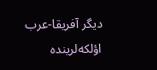دیگر آفریقا-عرب اؤلکه‌لرینده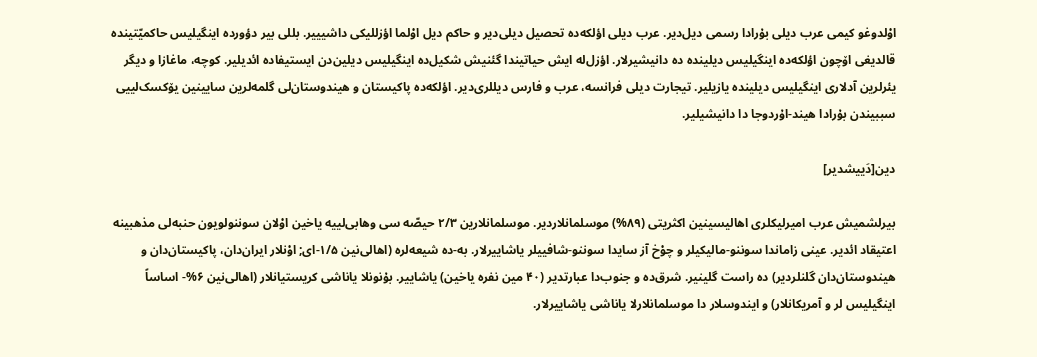اوْلدوغو کیمی عرب دیلی بۇرادا رسمی دیل‌دیر. عرب دیلی اؤلکه‌ده تحصیل دیلی‌دیر و حاکم دیل اوْلما اؤزللیکی داشیییر. بللی بیر دؤورده اینگیلیس حاکمیّتینده قالدیغی اۆچون اؤلکه‌ده اینگیلیس دیلینده ده دانیشیرلار. اؤزل‌له ایش حیاتیندا گئنیش شکیل‌ده اینگیلیس دیلین‌دن ایستیفا‌ده ائدیلیر. کوچه، ماغازا و دیگر یئرلرین آدلاری اینگیلیس دیلینده یازیلیر. تیجارت دیلی فرانسه، عرب و فارس دیللری‌دیر. اؤلکه‌ده پاکیستان و هیندوستان‌لی گلمه‌لرین سایینین یۆکسک‌لییی سببیندن بۇرادا هیند-اۇردوجا دا دانیشیلیر.

دین[دَییشدیر]

بیرلشمیش عرب امیرلیکلری اها‌لیسینین اکثریتی (۸۹%) موسلمانلاردیر. موسلمانلارین ۲/۳ حیصّه ‌سی وهابی‌لییه یاخین اوْلان سوننولویون حنبه‌لی مذهبینه اعتیقاد ائدیر. عینی زاماندا سوننو-مالیکیلر و چوْخ آز سایدا سوننو-شافییلر یاشاییرلار. به-ده شیعه‌لره (اها‌لی‌نین ۱/۵-ای; اوْنلار ایران‌دان، پاکیستان‌دان و هیندوستان‌دان گلنلردیر) ده راست گلینیر. شرق‌ده و جنوب‌دا عبارتدیر (۴۰ مین نفره یاخین) یاشاییر. بۇنونلا یاناشی کریستیانلار (اها‌لی‌نین ۶%- اساساً اینگیلیس لر و آمریکانلار) و ایندوسلار دا موسلمانلارلا یاناشی یاشاییرلار.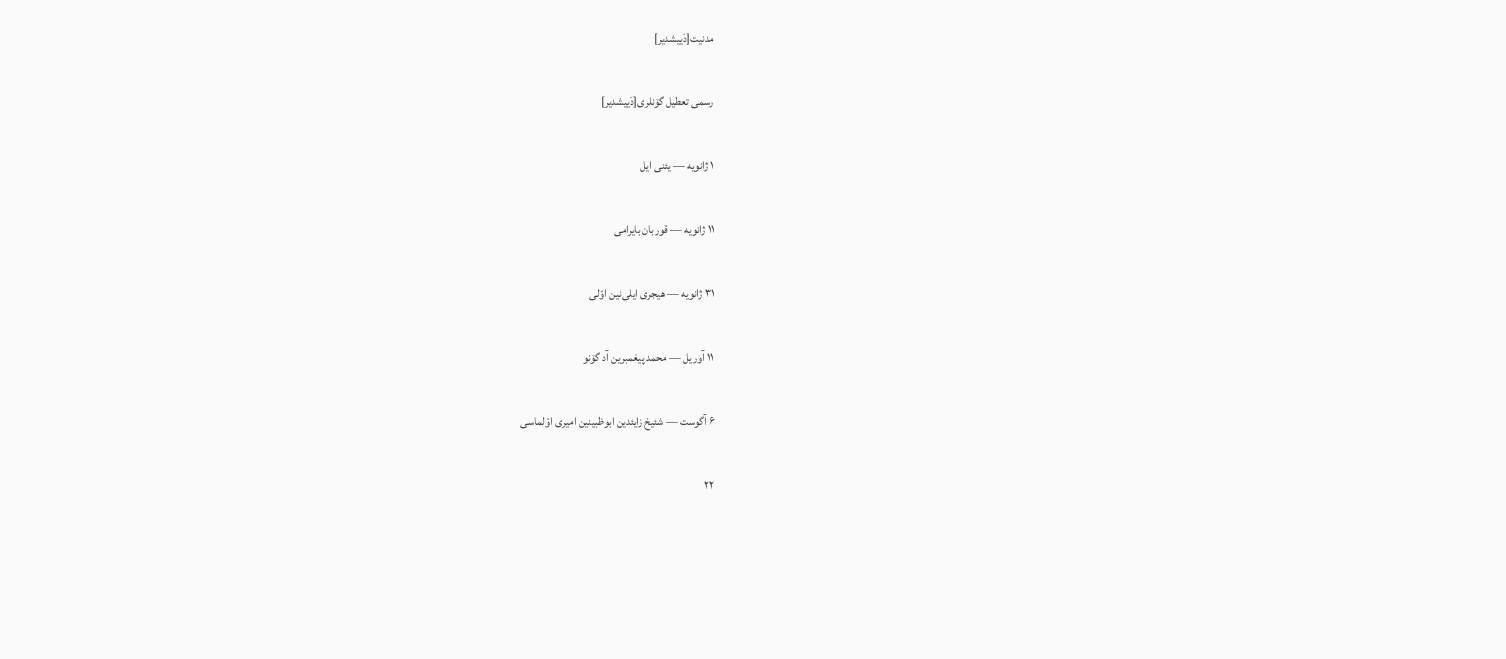مدنیت[دَییشدیر]

رسمی تعطیل گۆنلری[دَییشدیر]

۱ ژانویه — یئنی ایل

۱۱ ژانویه — قوربان بایرا‌می

۳۱ ژانویه — هیجری ایلی‌نین اوّلی

۱۱ آوریل — محمد پیغمبرین آد گۆنو

۶ آگوست — شئیخ زایئدین ابوظبینین امیری اوْلما‌سی

۲۲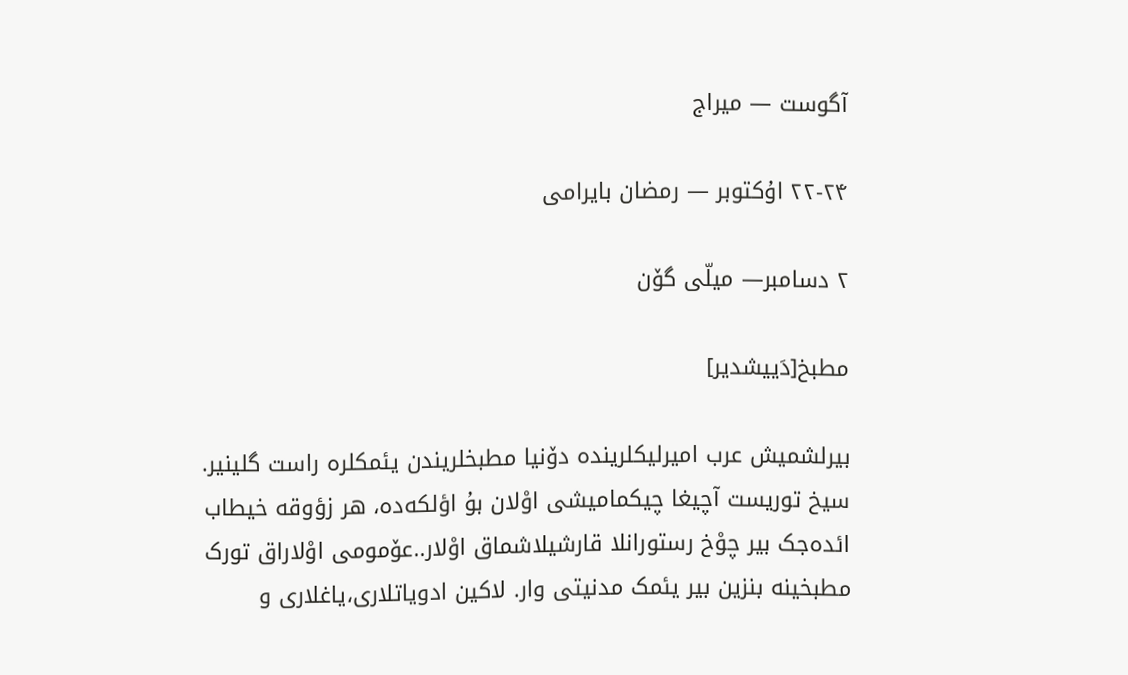آگوست — میراج

۲۲-۲۴ اۇکتوبر — رمضان بایرا‌می

۲ دسامبر— میلّی گۆن

مطبخ[دَییشدیر]

بیرلشمیش عرب امیرلیکلرینده دۆنیا مطبخلریندن یئمکلره راست گلینیر. سیخ توریست آچیغا چیکمامیشی اوْلان بۇ اؤلکه‌ده، هر زؤوقه خیطاب ائده‌جک بیر چوْخ رستورانلا قارشیلاشماق اوْلار..عۆمومی اوْلا‌راق تورک مطبخینه بنزین بیر یئمک مدنیتی وار. لاکین ادویاتلاری،یاغلاری و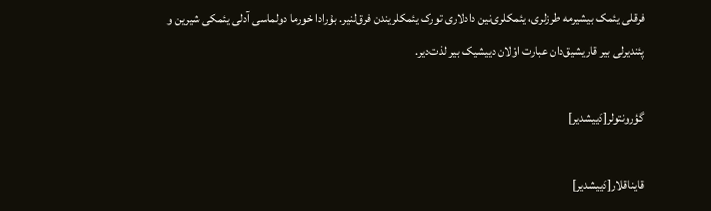فرقلی یئمک بیشیرمه طرزلری، یئمکلری‌نین دادلاری تورک یئمکلریندن فرق‌لنیر. بۇرادا خورما دولما‌سی آدلی یئمکی شیرین و پئندیرلی بیر قاریشیق‌دان عبارت اوْلان دییشیک بیر لذت‌دیر.

گؤرونتولر[دَییشدیر]

قایناقلار[دَییشدیر]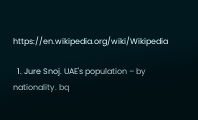https://en.wikipedia.org/wiki/Wikipedia

  1. Jure Snoj. UAE's population – by nationality. bq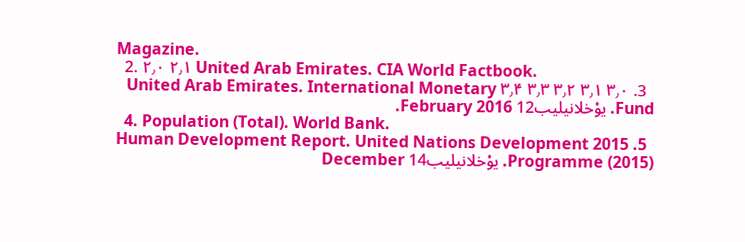Magazine.
  2. ۲٫۰ ۲٫۱ United Arab Emirates. CIA World Factbook.
  3. ۳٫۰ ۳٫۱ ۳٫۲ ۳٫۳ ۳٫۴ United Arab Emirates. International Monetary Fund. یوْخلانیلیب12 February 2016.
  4. Population (Total). World Bank.
  5. 2015 Human Development Report. United Nations Development Programme (2015). یوْخلانیلیب14 December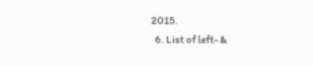2015.
  6. List of left- &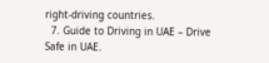right-driving countries.
  7. Guide to Driving in UAE – Drive Safe in UAE.